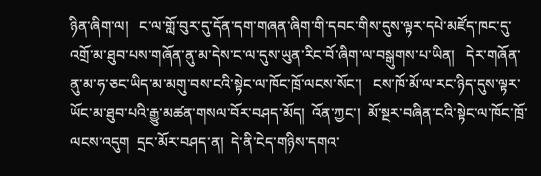ཉིན་ཞིག་ལ།   ང་ལ་གློ་བུར་དུ་དོན་དག་གཞན་ཞིག་གི་དབང་གིས་དུས་ལྟར་དཔེ་མཛོད་ཁང་དུ་འགྲོ་མ་ཐུབ་པས་གཞོན་ནུ་མ་དེས་ང་ལ་དུས་ཡུན་རིང་བོ་ཞིག་ལ་བསྒུགས་པ་ཡིན།   དེར་གཞོན་ནུ་མ་ཧ་ཅང་ཡིད་མ་མགུ་བས་ངའི་སྟེང་ལ་ཁོང་ཁྲོ་ལངས་སོང་།   ངས་ཁོ་མོ་ལ་རང་ཉིད་དུས་ལྟར་ཡོང་མ་ཐུབ་པའི་རྒྱུ་མཚན་གསལ་བོར་བཤད་མོད།  འོན་ཀྱང་།  མོ་སྔར་བཞིན་ངའི་སྟེང་ལ་ཁོང་ཁྲོ་ལངས་འདུག  དྲང་མོར་བཤད་ན།  དེ་ནི་ངེད་གཉིས་དགའ་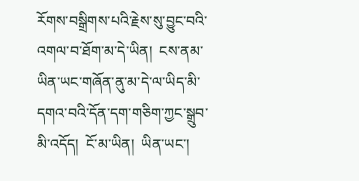རོགས་བསྒྲིགས་པའི་རྗེས་སུ་བྱུང་བའི་འགལ་བ་ཐོག་མ་དེ་ཡིན།  ངས་ནམ་ཡིན་ཡང་གཞོན་ནུ་མ་དེ་ལ་ཡིད་མི་དགའ་བའི་དོན་དག་གཅིག་ཀྱང་སྒྲུབ་མི་འདོད།  ངོ་མ་ཡིན།  ཡིན་ཡང་།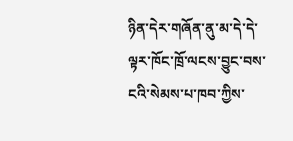ཉིན་དེར་གཞོན་ནུ་མ་དེ་དེ་ལྟར་ཁོང་ཁྲོ་ལངས་བྱུང་བས་ངའི་སེམས་པ་ཁབ་ཀྱིས་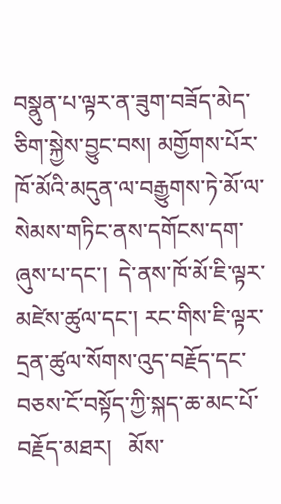བསྣུན་པ་ལྟར་ན་ཟུག་བཟོད་མེད་ཅིག་སྐྱེས་བྱུང་བས། མགྱོགས་པོར་ཁོ་མོའི་མདུན་ལ་བརྒྱུགས་ཏེ་མོ་ལ་སེམས་གཏིང་ནས་དགོངས་དག་ཞུས་པ་དང་།  དེ་ནས་ཁོ་མོ་ཇི་ལྟར་མཛེས་ཚུལ་དང་། རང་གིས་ཇི་ལྟར་དྲན་ཚུལ་སོགས་འུད་བརྗོད་དང་བཅས་ངོ་བསྟོད་ཀྱི་སྐད་ཆ་མང་པོ་བརྗོད་མཐར།   མོས་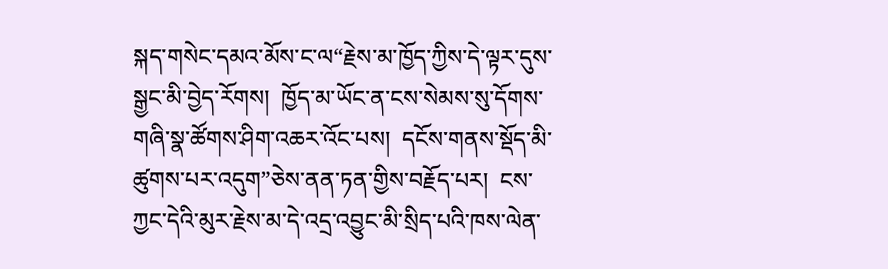སྐད་གསེང་དམའ་མོས་ང་ལ“རྗེས་མ་ཁྱོད་ཀྱིས་དེ་ལྟར་དུས་སྒྱང་མི་བྱེད་རོགས།  ཁྱོད་མ་ཡོང་ན་ངས་སེམས་སུ་དོགས་གཞི་སྣ་ཚོགས་ཤིག་འཆར་འོང་པས།  དངོས་གནས་སྡོད་མི་ཚུགས་པར་འདུག”ཅེས་ནན་ཏན་གྱིས་བརྗོད་པར།  ངས་ཀྱང་དེའི་མུར་རྗེས་མ་དེ་འདྲ་འབྱུང་མི་སྲིད་པའི་ཁས་ལེན་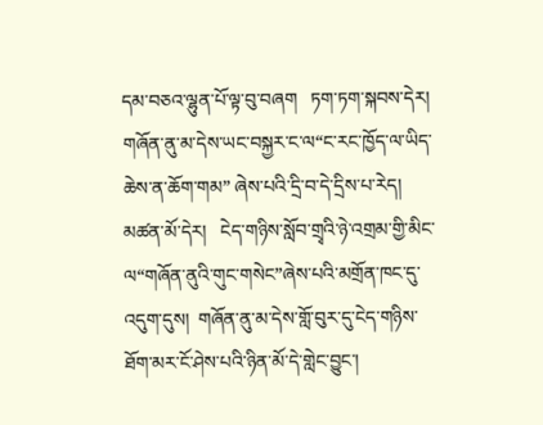དམ་བཅའ་ལྷུན་པོ་ལྟ་བུ་བཞག   ཏག་ཏག་སྐབས་དེར།  གཞོན་ནུ་མ་དེས་ཡང་བསྐྱར་ང་ལ“ང་རང་ཁྱོད་ལ་ཡིད་ཆེས་ན་ཆོག་གམ” ཞེས་པའི་དྲི་བ་དེ་དྲིས་པ་རེད།
མཚན་མོ་དེར།   ངེད་གཉིས་སློབ་གྲྭའི་ཉེ་འགྲམ་གྱི་མིང་ལ“གཞོན་ནུའི་གུང་གསེང”ཞེས་པའི་མགྲོན་ཁང་དུ་འདུག་དུས།  གཞོན་ནུ་མ་དེས་གློ་བུར་དུ་ངེད་གཉིས་ཐོག་མར་ངོ་ཤེས་པའི་ཉིན་མོ་དེ་གླེང་བྱུང་།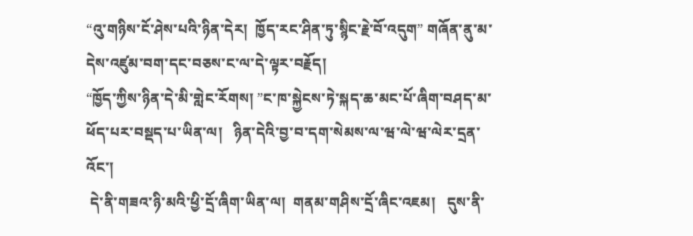“འུ་གཉིས་ངོ་ཤེས་པའི་ཉིན་དེར།  ཁྱོད་རང་ཤིན་ཏུ་སྙིང་རྗེ་བོ་འདུག” གཞོན་ནུ་མ་དེས་འཛུམ་བག་དང་བཅས་ང་ལ་དེ་ལྟར་བརྗོད།
“ཁྱོད་ཀྱིས་ཉིན་དེ་མི་གླེང་རོགས། ”ང་ཁ་སྐྱེངས་ཏེ་སྐད་ཆ་མང་པོ་ཞིག་བཤད་མ་ཕོད་པར་བསྡད་པ་ཡིན་ལ།   ཉིན་དེའི་བྱ་བ་དག་སེམས་ལ་ཝ་ལེ་ཝ་ལེར་དྲན་འོང་།
 དེ་ནི་གཟའ་ཉི་མའི་ཕྱི་དྲོ་ཞིག་ཡིན་ལ།  གནམ་གཤིས་དྲོ་ཞིང་འཇམ།   དུས་ནི་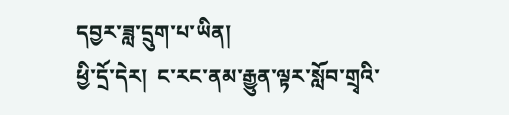དབྱར་ཟླ་དྲུག་པ་ཡིན།
ཕྱི་དྲོ་དེར།  ང་རང་ནམ་རྒྱུན་ལྟར་སློབ་གྲྭའི་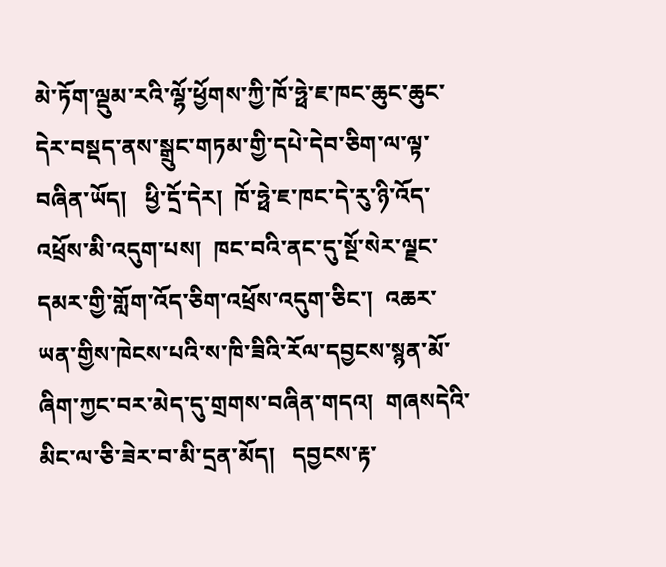མེ་ཏོག་ལྡུམ་རའི་ལྷོ་ཕྱོགས་ཀྱི་ཁོ་ཧྥེ་ཇ་ཁང་ཆུང་ཆུང་དེར་བསྡད་ནས་སྒྲུང་གཏམ་གྱི་དཔེ་དེབ་ཅིག་ལ་ལྟ་བཞིན་ཡོད།   ཕྱི་དྲོ་དེར།  ཁོ་ཧྥེ་ཇ་ཁང་དེ་རུ་ཉི་འོད་འཕྲོས་མི་འདུག་པས།  ཁང་བའི་ནང་དུ་སྔོ་སེར་ལྗང་དམར་གྱི་གློག་འོད་ཅིག་འཕྲོས་འདུག་ཅིང་།  འཆར་ཡན་གྱིས་ཁེངས་པའི་ས་ཁི་ཟིའི་རོལ་དབྱངས་སྙན་མོ་ཞིག་ཀྱང་བར་མེད་དུ་གྲགས་བཞིན་གདའ།  གཞསདེའི་མིང་ལ་ཅི་ཟེར་བ་མི་དྲན་མོད།   དབྱངས་རྟ་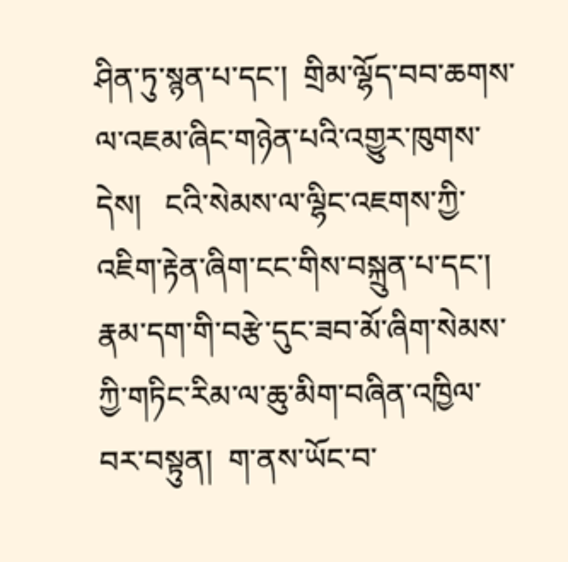ཤིན་ཏུ་སྙན་པ་དང་།  གྲིམ་ལྷོད་བབ་ཆགས་ལ་འཇམ་ཞིང་གཉེན་པའི་འགྱུར་ཁུགས་དེས།   ངའི་སེམས་ལ་ལྷིང་འཇགས་ཀྱི་འཇིག་རྟེན་ཞིག་ངང་གིས་བསྐྲུན་པ་དང་།    རྣམ་དག་གི་བརྩེ་དུང་ཟབ་མོ་ཞིག་སེམས་ཀྱི་གཏིང་རིམ་ལ་ཆུ་མིག་བཞིན་འཁྱིལ་བར་བསྟུན།  ག་ནས་ཡོང་བ་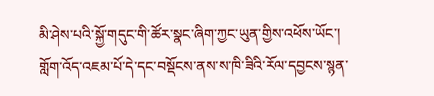མི་ཤེས་པའི་སྐྱོ་གདུང་གི་ཚོར་སྣང་ཞིག་ཀྱང་ཡུན་གྱིས་འཕོས་ཡོང་།  གློག་འོད་འཇམ་པོ་དེ་དང་བསྡོངས་ནས་ས་ཁི་ཟིའི་རོལ་དབྱངས་སྙན་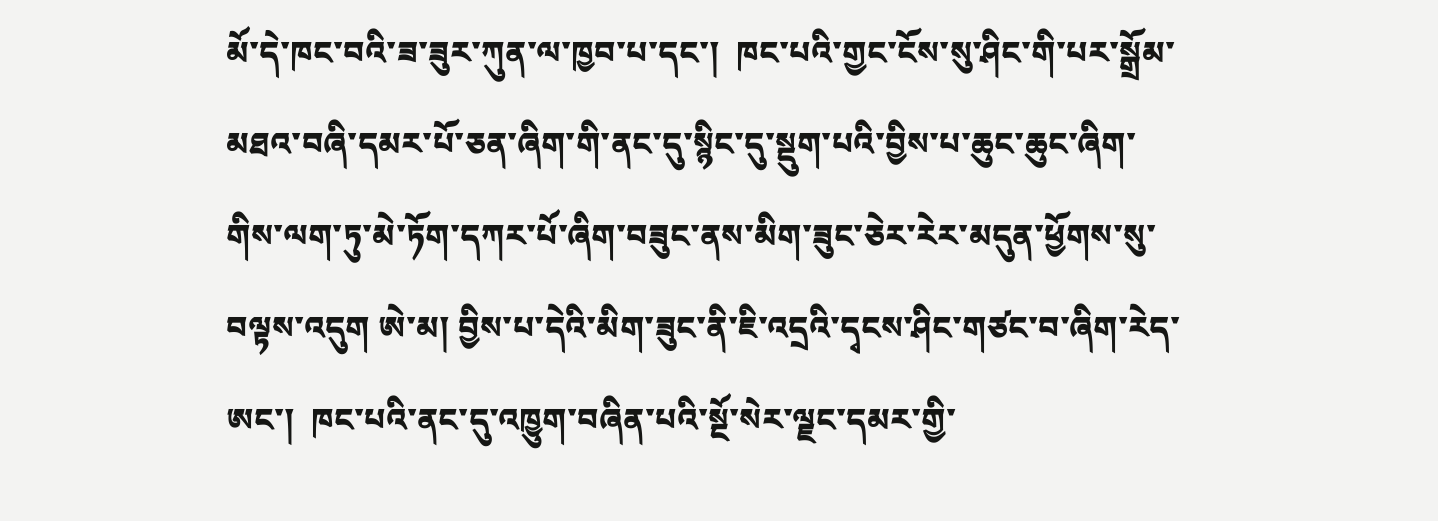མོ་དེ་ཁང་བའི་ཟ་ཟུར་ཀུན་ལ་ཁྱབ་པ་དང་།  ཁང་པའི་གྱང་ངོས་སུ་ཤིང་གི་པར་སྒྲོམ་མཐའ་བཞི་དམར་པོ་ཅན་ཞིག་གི་ནང་དུ་སྙིང་དུ་སྡུག་པའི་བྱིས་པ་ཆུང་ཆུང་ཞིག་གིས་ལག་ཏུ་མེ་ཏོག་དཀར་པོ་ཞིག་བཟུང་ནས་མིག་ཟུང་ཅེར་རེར་མདུན་ཕྱོགས་སུ་བལྟས་འདུག ཨེ་མ། བྱིས་པ་དེའི་མིག་ཟུང་ནི་ཇི་འདྲའི་དྭངས་ཤིང་གཙང་བ་ཞིག་རེད་ཨང་།  ཁང་པའི་ནང་དུ་འཁྱུག་བཞིན་པའི་སྔོ་སེར་ལྗང་དམར་གྱི་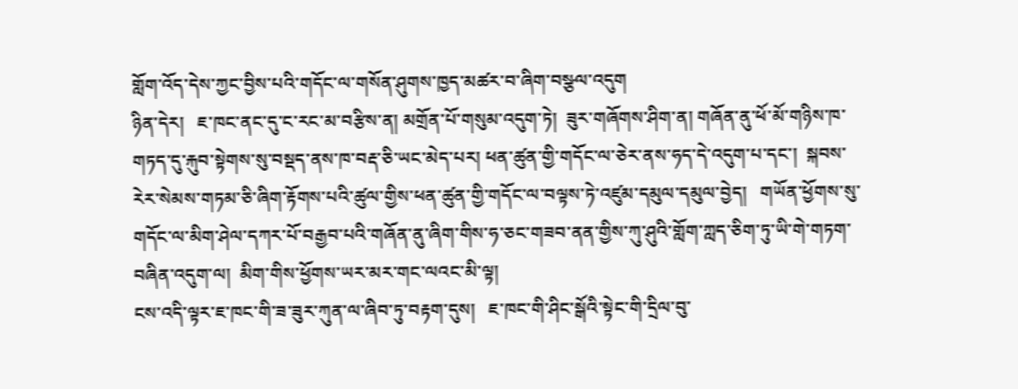གློག་འོད་དེས་ཀྱང་བྱིས་པའི་གདོང་ལ་གསོན་ཤུགས་ཁྱད་མཚར་བ་ཞིག་བསྩལ་འདུག
ཉིན་དེར།   ཇ་ཁང་ནང་དུ་ང་རང་མ་བརྩིས་ན། མགྲོན་པོ་གསུམ་འདུག་ཏེ།  ཟུར་གཞོགས་ཤིག་ན། གཞོན་ནུ་ཕོ་མོ་གཉིས་ཁ་གཏད་དུ་རྐུབ་སྟེགས་སུ་བསྡད་ནས་ཁ་བརྡ་ཅི་ཡང་མེད་པར། ཕན་ཚུན་གྱི་གདོང་ལ་ཅེར་ནས་ཧད་དེ་འདུག་པ་དང་།  སྐབས་རེར་སེམས་གཏམ་ཅི་ཞིག་རྟོགས་པའི་ཚུལ་གྱིས་ཕན་ཚུན་གྱི་གདོང་ལ་བལྟས་ཏེ་འཛུམ་དམུལ་དམུལ་བྱེད།   གཡོན་ཕྱོགས་སུ་གདོང་ལ་མིག་ཤེལ་དཀར་པོ་བརྒྱབ་པའི་གཞོན་ནུ་ཞིག་གིས་ཧ་ཅང་གཟབ་ནན་གྱིས་ཀུ་ཤུའི་གློག་ཀླད་ཅིག་ཏུ་ཡི་གེ་གཏག་བཞིན་འདུག་ལ།  མིག་གིས་ཕྱོགས་ཡར་མར་གང་ལའང་མི་ལྟ།
ངས་འདི་ལྟར་ཇ་ཁང་གི་ཟ་ཟུར་ཀུན་ལ་ཞིབ་ཏུ་བརྟག་དུས།   ཇ་ཁང་གི་ཤིང་སྒོའི་སྟེང་གི་དྲིལ་བུ་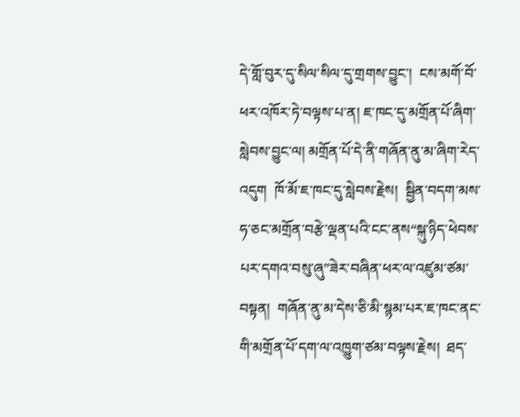དེ་གློ་བུར་དུ་སིལ་སིལ་དུ་གྲགས་བྱུང་།  ངས་མགོ་བོ་ཕར་འཁོར་ཏེ་བལྟས་པ་ན། ཇ་ཁང་དུ་མགྲོན་པོ་ཞིག་སླེབས་བྱུང་ལ། མགྲོན་པོ་དེ་ནི་གཞོན་ནུ་མ་ཞིག་རེད་འདུག  ཁོ་མོ་ཇ་ཁང་དུ་སླེབས་རྗེས།  སྦྱིན་བདག་མས་ཧ་ཅང་མགྲོན་བརྩེ་ལྡན་པའི་ངང་ནས“སྐུ་ཉིད་ཕེབས་པར་དགའ་བསུ་ཞུ”ཟེར་བཞིན་ཕར་ལ་འཛུམ་ཙམ་བསྟན།  གཞོན་ནུ་མ་དེས་ཅི་མི་སྙམ་པར་ཇ་ཁང་ནང་གི་མགྲོན་པོ་དག་ལ་འཁྱུག་ཙམ་བལྟས་རྗེས།  ཐད་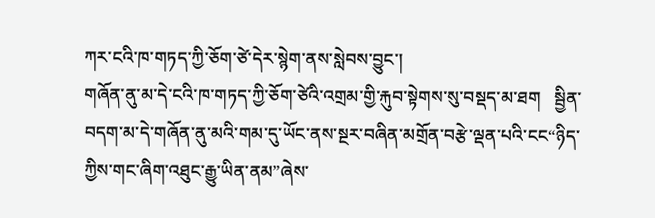ཀར་ངའི་ཁ་གཏད་ཀྱི་ཅོག་ཙེ་དེར་སྙེག་ནས་སླེབས་བྱུང་།
གཞོན་ནུ་མ་དེ་ངའི་ཁ་གཏད་ཀྱི་ཅོག་ཙེའི་འགྲམ་གྱི་རྐུབ་སྟེགས་སུ་བསྡད་མ་ཐག   སྦྱིན་བདག་མ་དེ་གཞོན་ནུ་མའི་གམ་དུ་ཡོང་ནས་སྔར་བཞིན་མགྲོན་བརྩེ་ལྡན་པའི་ངང“ཉིད་ཀྱིས་གང་ཞིག་འཐུང་རྒྱུ་ཡིན་ནམ”ཞེས་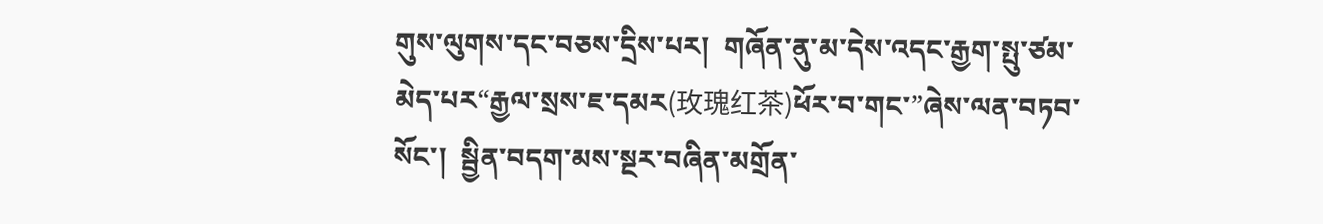གུས་ལུགས་དང་བཅས་དྲིས་པར།  གཞོན་ནུ་མ་དེས་འདང་རྒྱག་སྤུ་ཙམ་མེད་པར“རྒྱལ་སྲས་ཇ་དམར(玫瑰红茶)ཕོར་བ་གང་”ཞེས་ལན་བཏབ་སོང་།  སྦྱིན་བདག་མས་སྔར་བཞིན་མགྲོན་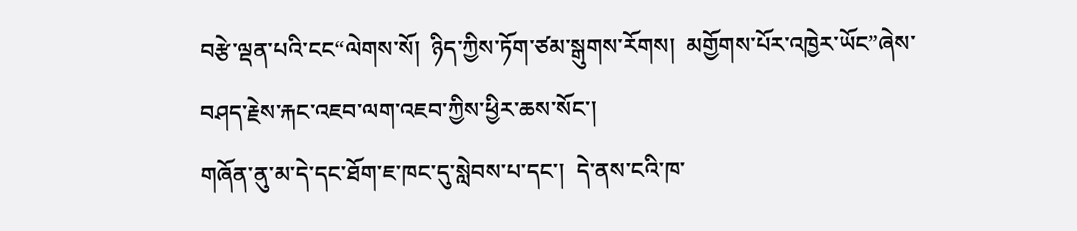བརྩེ་ལྡན་པའི་ངང“ལེགས་སོ།  ཉིད་ཀྱིས་ཏོག་ཙམ་སྒུགས་རོགས།  མགྱོགས་པོར་འཁྱེར་ཡོང”ཞེས་བཤད་རྗེས་རྐང་འཇབ་ལག་འཇབ་ཀྱིས་ཕྱིར་ཆས་སོང་།
གཞོན་ནུ་མ་དེ་དང་ཐོག་ཇ་ཁང་དུ་སླེབས་པ་དང་།  དེ་ནས་ངའི་ཁ་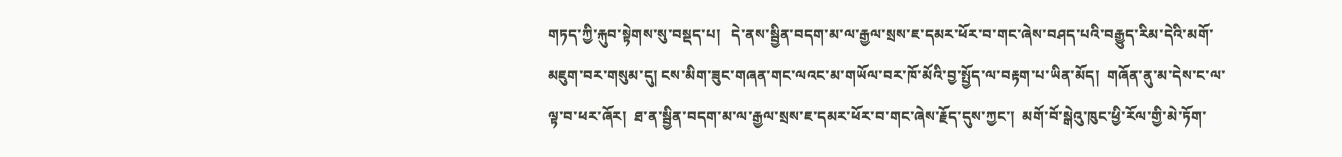གཏད་ཀྱི་རྐུབ་སྟེགས་སུ་བསྡད་པ།   དེ་ནས་སྦྱིན་བདག་མ་ལ་རྒྱལ་སྲས་ཇ་དམར་ཕོར་བ་གང་ཞེས་བཤད་པའི་བརྒྱུད་རིམ་དེའི་མགོ་མཇུག་བར་གསུམ་དུ། ངས་མིག་ཟུང་གཞན་གང་ལའང་མ་གཡོལ་བར་ཁོ་མོའི་བྱ་སྤྱོད་ལ་བརྟག་པ་ཡིན་མོད།  གཞོན་ནུ་མ་དེས་ང་ལ་ལྟ་བ་ཕར་ཞོར།  ཐ་ན་སྦྱིན་བདག་མ་ལ་རྒྱལ་སྲས་ཇ་དམར་ཕོར་བ་གང་ཞེས་རྗོད་དུས་ཀྱང་།  མགོ་བོ་སྒེའུ་ཁུང་ཕྱི་རོལ་གྱི་མེ་ཏོག་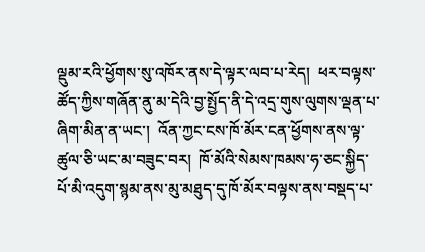ལྡུམ་རའི་ཕྱོགས་སུ་འཁོར་ནས་དེ་ལྟར་ལབ་པ་རེད།  ཕར་བལྟས་ཚོད་ཀྱིས་གཞོན་ནུ་མ་དེའི་བྱ་སྤྱོད་ནི་དེ་འདྲ་གུས་ལུགས་ལྡན་པ་ཞིག་མིན་ན་ཡང་།  འོན་ཀྱང་ངས་ཁོ་མོར་ངན་ཕྱོགས་ནས་ལྟ་ཚུལ་ཅི་ཡང་མ་བཟུང་བར།  ཁོ་མོའི་སེམས་ཁམས་ཧ་ཅང་སྐྱིད་པོ་མི་འདུག་སྙམ་ནས་མུ་མཐུད་དུ་ཁོ་མོར་བལྟས་ནས་བསྡད་པ་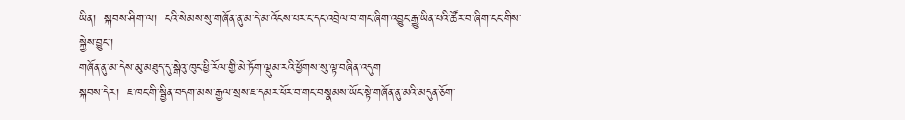ཡིན།  སྐབས་ཤིག་ལ།  ངའི་སེམས་སུ་གཞོན་ནུ་མ་དེ་མ་འོངས་པར་ང་དང་འབྲེལ་བ་གང་ཞིག་འབྱུང་རྒྱུ་ཡིན་པའི་ཚོར་བ་ཞིག་ངང་གིས་སྐྱེས་བྱུང་།
གཞོན་ནུ་མ་དེས་མུ་མཐུད་དུ་སྒེའུ་ཁུང་ཕྱི་རོལ་གྱི་མེ་ཏོག་ལྡུམ་རའི་ཕྱོགས་སུ་ལྟ་བཞིན་འདུག
སྐབས་དེར།  ཇ་ཁང་གི་སྦྱིན་བདག་མས་རྒྱལ་སྲས་ཇ་དམར་ཕོར་བ་གང་བསྣམས་ཡོང་སྟེ་གཞོན་ནུ་མའི་མདུན་ཅོག་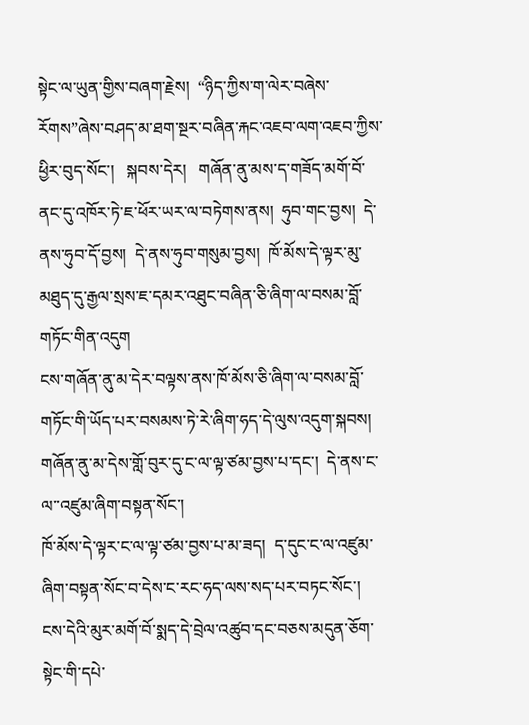སྟེང་ལ་ཡུན་གྱིས་བཞག་རྗེས།  “ཉིད་ཀྱིས་ག་ལེར་བཞེས་རོགས”ཞེས་བཤད་མ་ཐག་སྔར་བཞིན་རྐང་འཇབ་ལག་འཇབ་ཀྱིས་ཕྱིར་བུད་སོང་།   སྐབས་དེར།   གཞོན་ནུ་མས་ད་གཟོད་མགོ་བོ་ནང་དུ་འཁོར་ཏེ་ཇ་ཕོར་ཡར་ལ་བཏེགས་ནས།  ཧུབ་གང་བྱས།  དེ་ནས་ཧུབ་དོ་བྱས།  དེ་ནས་ཧུབ་གསུམ་བྱས།  ཁོ་མོས་དེ་ལྟར་མུ་མཐུད་དུ་རྒྱལ་སྲས་ཇ་དམར་འཐུང་བཞིན་ཅི་ཞིག་ལ་བསམ་བློ་གཏོང་གིན་འདུག
ངས་གཞོན་ནུ་མ་དེར་བལྟས་ནས་ཁོ་མོས་ཅི་ཞིག་ལ་བསམ་བློ་གཏོང་གི་ཡོད་པར་བསམས་ཏེ་རེ་ཞིག་ཧད་དེ་ལུས་འདུག་སྐབས།   གཞོན་ནུ་མ་དེས་གློ་བུར་དུ་ང་ལ་ལྟ་ཙམ་བྱས་པ་དང་།  དེ་ནས་ང་ལ་་འཛུམ་ཞིག་བསྟན་སོང་།
ཁོ་མོས་དེ་ལྟར་ང་ལ་ལྟ་ཙམ་བྱས་པ་མ་ཟད།  ད་དུང་ང་ལ་འཛུམ་ཞིག་བསྟན་སོང་བ་དེས་ང་རང་ཧད་ལས་སད་པར་བཏང་སོང་།   ངས་དེའི་མུར་མགོ་བོ་སྨད་དེ་བྲེལ་འཚུབ་དང་བཅས་མདུན་ཅོག་སྟེང་གི་དཔེ་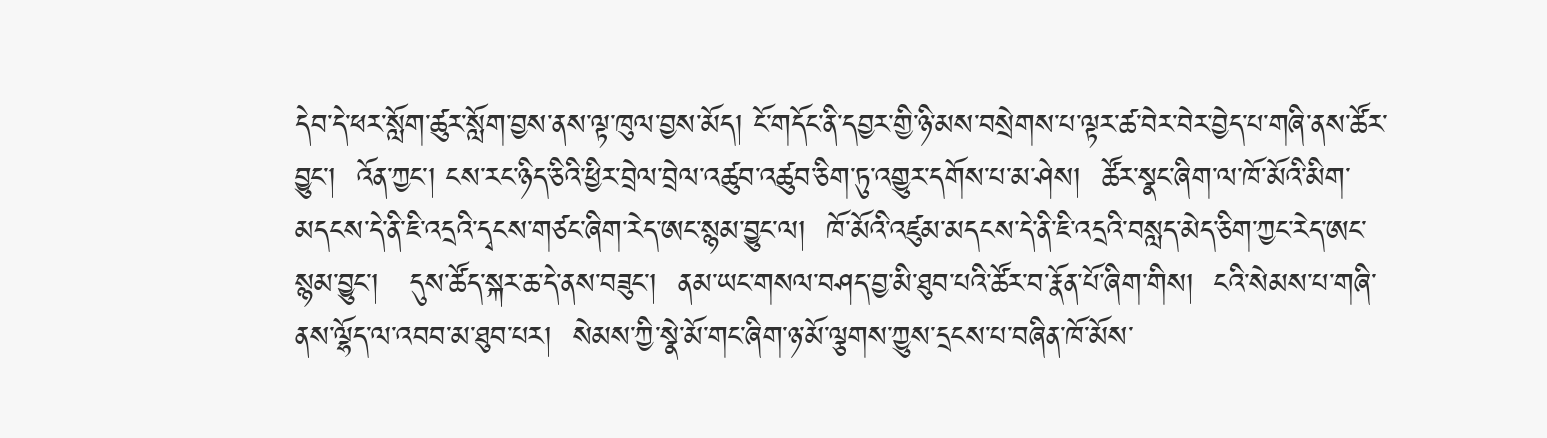དེབ་དེ་ཕར་སློག་ཚུར་སློག་བྱས་ནས་ལྟ་ཁུལ་བྱས་མོད། ངོ་གདོང་ནི་དབྱར་གྱི་ཉི་མས་བསྲེགས་པ་ལྟར་ཚ་བེར་བེར་བྱེད་པ་གཞི་ནས་ཚོར་བྱུང་།  འོན་ཀྱང་། ངས་རང་ཉིད་ཅིའི་ཕྱིར་བྲེལ་བྲེལ་འཚུབ་འཚུབ་ཅིག་ཏུ་འགྱུར་དགོས་པ་མ་ཤེས།  ཚོར་སྣང་ཞིག་ལ་ཁོ་མོའི་མིག་མདངས་དེ་ནི་ཇི་འདྲའི་དྭངས་གཙང་ཞིག་རེད་ཨང་སྙམ་བྱུང་ལ།  ཁོ་མོའི་འཛུམ་མདངས་དེ་ནི་ཇི་འདྲའི་བསླད་མེད་ཅིག་ཀྱང་རེད་ཨང་སྙམ་བྱུང་།   དུས་ཚོད་སྐར་ཆ་དེ་ནས་བཟུང་།  ནམ་ཡང་གསལ་བཤད་བྱ་མི་ཐུབ་པའི་ཚོར་བ་རྣོན་པོ་ཞིག་གིས།  ངའི་སེམས་པ་གཞི་ནས་ལྷོད་ལ་འབབ་མ་ཐུབ་པར།  སེམས་ཀྱི་སྣེ་མོ་གང་ཞིག་ཉ་མོ་ལྕགས་ཀྱུས་དྲངས་པ་བཞིན་ཁོ་མོས་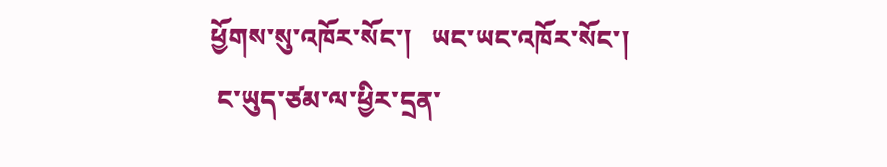ཕྱོགས་སུ་འཁོར་སོང་།   ཡང་ཡང་འཁོར་སོང་།
 ང་ཡུད་ཙམ་ལ་ཕྱིར་དྲན་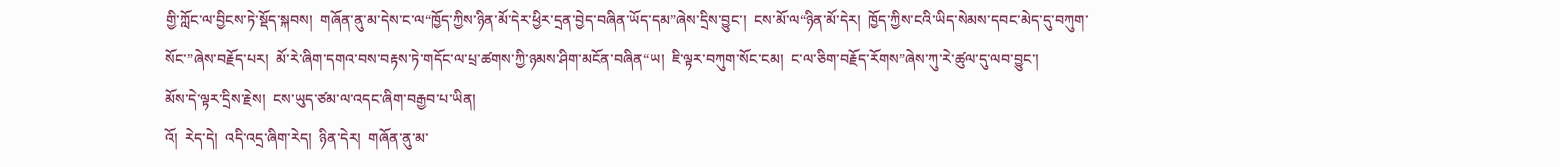གྱི་ཀློང་ལ་བྱིངས་ཏེ་སྡོད་སྐབས།  གཞོན་ནུ་མ་དེས་ང་ལ“ཁྱོད་ཀྱིས་ཉིན་མོ་དེར་ཕྱིར་དྲན་བྱེད་བཞིན་ཡོད་དམ”ཞེས་དྲིས་བྱུང་།  ངས་མོ་ལ“ཉིན་མོ་དེར།  ཁྱོད་ཀྱིས་ངའི་ཡིད་སེམས་དབང་མེད་དུ་བཀུག་སོང་”ཞེས་བརྗོད་པར།  མོ་རེ་ཞིག་དགའ་བས་བརྟས་ཏེ་གདོང་ལ་པྲ་ཚགས་ཀྱི་ཉམས་ཤིག་མངོན་བཞིན“ཡ།  ཇི་ལྟར་བཀུག་སོང་ངམ།  ང་ལ་ཅིག་བརྗོད་རོགས”ཞེས་ཀུ་རེ་ཚུལ་དུ་ལབ་བྱུང་།
མོས་དེ་ལྟར་དྲིས་རྗེས།  ངས་ཡུད་ཙམ་ལ་འདང་ཞིག་བརྒྱབ་པ་ཡིན།
འོ།  རེད་དེ།  འདི་འདྲ་ཞིག་རེད།  ཉིན་དེར།  གཞོན་ནུ་མ་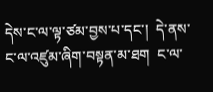དེས་ང་ལ་ལྟ་ཙམ་བྱས་པ་དང་།  དེ་ནས་ང་ལ་འཛུམ་ཞིག་བསྟན་མ་ཐག  ང་ལ་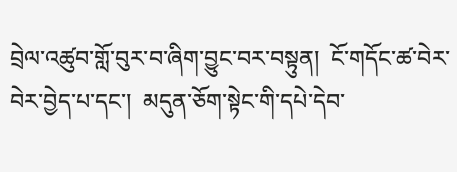བྲེལ་འཚུབ་གློ་བུར་བ་ཞིག་བྱུང་བར་བསྟུན།  ངོ་གདོང་ཚ་བེར་བེར་བྱེད་པ་དང་།  མདུན་ཅོག་སྟེང་གི་དཔེ་དེབ་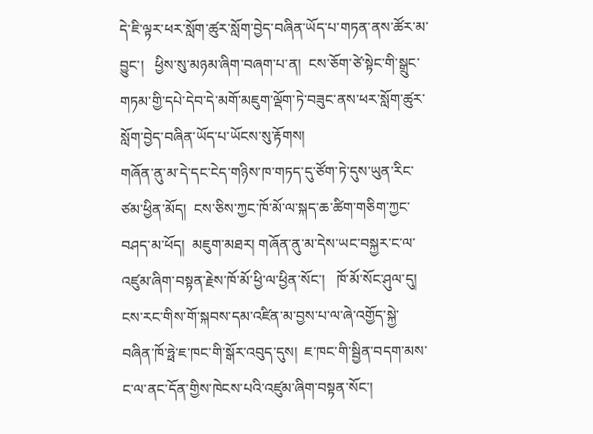དེ་ཇི་ལྟར་ཕར་སློག་ཚུར་སློག་བྱེད་བཞིན་ཡོད་པ་གཏན་ནས་ཚོར་མ་བྱུང་།   ཕྱིས་སུ་མཉམ་ཞིག་བཞག་པ་ན།  ངས་ཅོག་ཙེ་སྟེང་གི་སྒྲུང་གཏམ་གྱི་དཔེ་དེབ་དེ་མགོ་མཇུག་ལྡོག་ཏེ་བཟུང་ནས་ཕར་སློག་ཚུར་སློག་བྱེད་བཞིན་ཡོད་པ་ཡོངས་སུ་རྟོགས།
གཞོན་ནུ་མ་དེ་དང་ངེད་གཉིས་ཁ་གཏད་དུ་ཙོག་ཏེ་དུས་ཡུན་རིང་ཙམ་ཕྱིན་མོད།  ངས་ཅིས་ཀྱང་ཁོ་མོ་ལ་སྐད་ཆ་ཚིག་གཅིག་ཀྱང་བཤད་མ་ཕོད།  མཇུག་མཐར། གཞོན་ནུ་མ་དེས་ཡང་བསྐྱར་ང་ལ་འཛུམ་ཞིག་བསྟན་རྗེས་ཁོ་མོ་ཕྱི་ལ་ཕྱིན་སོང་།   ཁོ་མོ་སོང་ཤུལ་དུ།  ངས་རང་གིས་གོ་སྐབས་དམ་འཛིན་མ་བྱས་པ་ལ་ཞེ་འགྱོད་སྐྱེ་བཞིན་ཁོ་ཧྥེ་ཇ་ཁང་གི་སྒོར་འབུད་དུས།  ཇ་ཁང་གི་སྦྱིན་བདག་མས་ང་ལ་ནང་དོན་གྱིས་ཁེངས་པའི་འཛུམ་ཞིག་བསྟན་སོང་།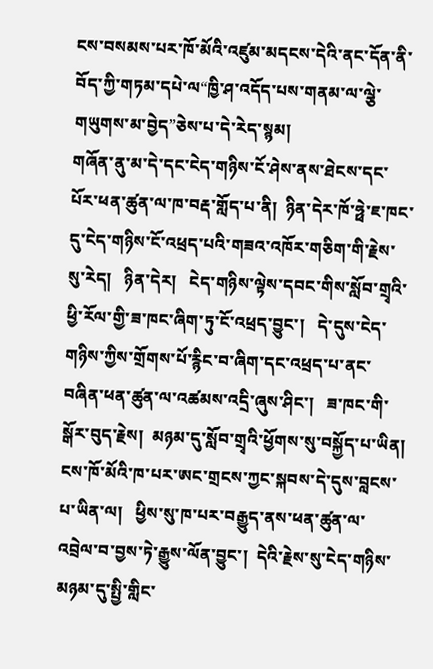ངས་བསམས་པར་ཁོ་མོའི་འཛུམ་མདངས་དེའི་ནང་དོན་ནི་བོད་ཀྱི་གཏམ་དཔེ་ལ“ཁྱི་ཤ་འདོད་པས་གནམ་ལ་ལྕེ་གཡུགས་མ་བྱེད”ཅེས་པ་དེ་རེད་སྙམ།
གཞོན་ནུ་མ་དེ་དང་ངེད་གཉིས་ངོ་ཤེས་ནས་ཐེངས་དང་པོར་ཕན་ཚུན་ལ་ཁ་བརྡ་གློད་པ་ནི།  ཉིན་དེར་ཁོ་ཧྥེ་ཇ་ཁང་དུ་ངེད་གཉིས་ངོ་འཕྲད་པའི་གཟའ་འཁོར་གཅིག་གི་རྗེས་སུ་རེད།   ཉིན་དེར།   ངེད་གཉིས་ལྟེས་དབང་གིས་སློབ་གྲྭའི་ཕྱི་རོལ་གྱི་ཟ་ཁང་ཞིག་ཏུ་ངོ་འཕྲད་བྱུང་།   དེ་དུས་ངེད་གཉིས་ཀྱིས་གྲོགས་པོ་རྙིང་བ་ཞིག་དང་འཕྲད་པ་ནང་བཞིན་ཕན་ཚུན་ལ་འཚམས་འདྲི་ཞུས་ཤིང་།   ཟ་ཁང་གི་སྒོར་བུད་རྗེས།  མཉམ་དུ་སློབ་གྲྭའི་ཕྱོགས་སུ་བསྐྱོད་པ་ཡིན།    ངས་ཁོ་མོའི་ཁ་པར་ཨང་གྲངས་ཀྱང་སྐབས་དེ་དུས་བླངས་པ་ཡིན་ལ།   ཕྱིས་སུ་ཁ་པར་བརྒྱུད་ནས་ཕན་ཚུན་ལ་འབྲེལ་བ་བྱས་ཏེ་རྒྱུས་ལོན་བྱུང་།  དེའི་རྗེས་སུ་ངེད་གཉིས་མཉམ་དུ་སྤྱི་གླིང་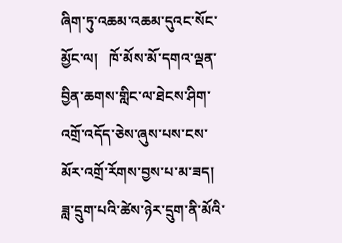ཞིག་ཏུ་འཆམ་འཆམ་དུའང་སོང་མྱོང་ལ།   ཁོ་མོས་མོ་དགའ་ལྡན་བྱིན་ཆགས་གླིང་ལ་ཐེངས་ཤིག་འགྲོ་འདོད་ཅེས་ཞུས་པས་ངས་མོར་འགྲོ་རོགས་བྱས་པ་མ་ཟད།   ཟླ་དྲུག་པའི་ཚེས་ཉེར་དྲུག་ནི་མོའི་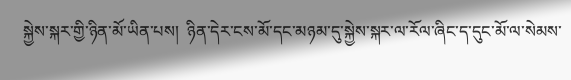སྐྱེས་སྐར་གྱི་ཉིན་མོ་ཡིན་པས།  ཉིན་དེར་ངས་མོ་དང་མཉམ་དུ་སྐྱེས་སྐར་ལ་རོལ་ཞིང་ད་དུང་མོ་ལ་སེམས་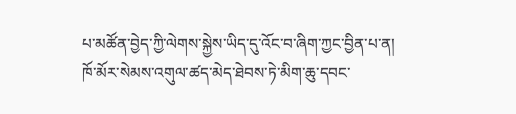པ་མཚོན་བྱེད་ཀྱི་ལེགས་སྐྱེས་ཡིད་དུ་འོང་བ་ཞིག་ཀྱང་བྱིན་པ་ན།  ཁོ་མོར་སེམས་འགུལ་ཚད་མེད་ཐེབས་ཏེ་མིག་ཆུ་དབང་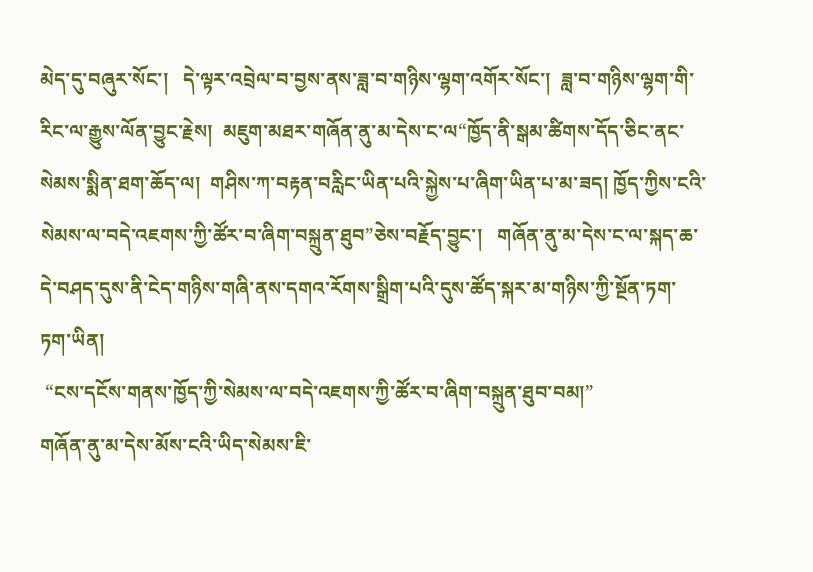མེད་དུ་བཞུར་སོང་།   དེ་ལྟར་འབྲེལ་བ་བྱས་ནས་ཟླ་བ་གཉིས་ལྷག་འགོར་སོང་།  ཟླ་བ་གཉིས་ལྷག་གི་རིང་ལ་རྒྱུས་ལོན་བྱུང་རྗེས།  མཇུག་མཐར་གཞོན་ནུ་མ་དེས་ང་ལ“ཁྱོད་ནི་སྒམ་ཚིགས་དོད་ཅིང་ནང་སེམས་སྨིན་ཐག་ཆོད་ལ།  གཤིས་ཀ་བརྟན་བརླིང་ཡིན་པའི་སྐྱེས་པ་ཞིག་ཡིན་པ་མ་ཟད། ཁྱོད་ཀྱིས་ངའི་སེམས་ལ་བདེ་འཇགས་ཀྱི་ཚོར་བ་ཞིག་བསྐྲུན་ཐུབ”ཅེས་བརྗོད་བྱུང་།   གཞོན་ནུ་མ་དེས་ང་ལ་སྐད་ཆ་དེ་བཤད་དུས་ནི་ངེད་གཉིས་གཞི་ནས་དགའ་རོགས་སྒྲིག་པའི་དུས་ཚོད་སྐར་མ་གཉིས་ཀྱི་སྔོན་ཏག་ཏག་ཡིན།
 “ངས་དངོས་གནས་ཁྱོད་ཀྱི་སེམས་ལ་བདེ་འཇགས་ཀྱི་ཚོར་བ་ཞིག་བསྐྲུན་ཐུབ་བམ།”
གཞོན་ནུ་མ་དེས་མོས་ངའི་ཡིད་སེམས་ཇི་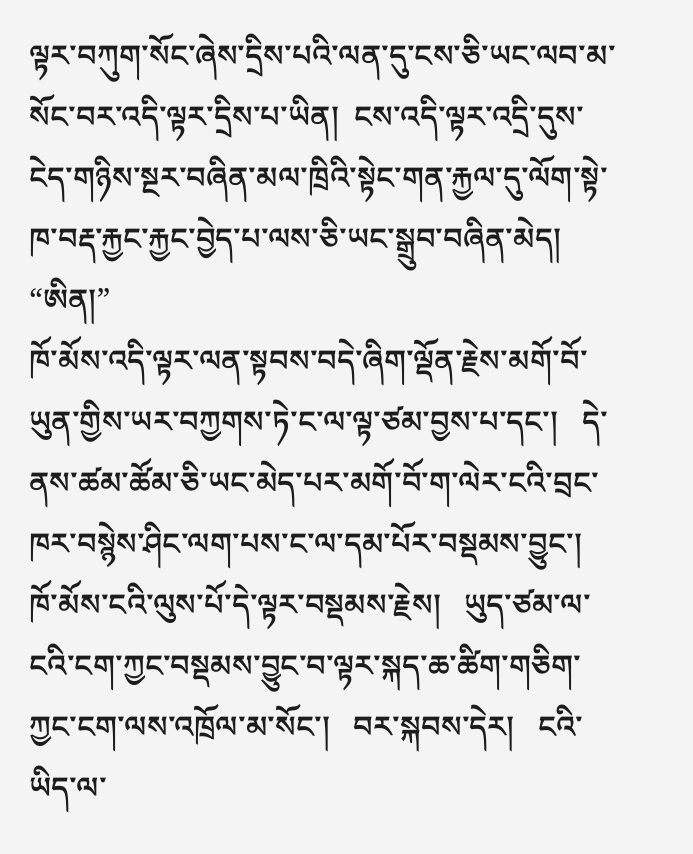ལྟར་བཀུག་སོང་ཞེས་དྲིས་པའི་ལན་དུ་ངས་ཅི་ཡང་ལབ་མ་སོང་བར་འདི་ལྟར་དྲིས་པ་ཡིན།  ངས་འདི་ལྟར་འདྲི་དུས་ངེད་གཉིས་སྔར་བཞིན་མལ་ཁྲིའི་སྟེང་གན་རྐྱལ་དུ་ལོག་སྟེ་ཁ་བརྡ་རྐྱང་རྐྱང་བྱེད་པ་ལས་ཅི་ཡང་སྒྲུབ་བཞིན་མེད།
“ཨིན།”
ཁོ་མོས་འདི་ལྟར་ལན་སྟབས་བདེ་ཞིག་ལྡོན་རྗེས་མགོ་བོ་ཡུན་གྱིས་ཡར་བཀྱགས་ཏེ་ང་ལ་ལྟ་ཙམ་བྱས་པ་དང་།   དེ་ནས་ཚམ་ཚོམ་ཅི་ཡང་མེད་པར་མགོ་བོ་ག་ལེར་ངའི་བྲང་ཁར་བསྙེས་ཤིང་ལག་པས་ང་ལ་དམ་པོར་བསྡམས་བྱུང་།
ཁོ་མོས་ངའི་ལུས་པོ་དེ་ལྟར་བསྡམས་རྗེས།   ཡུད་ཙམ་ལ་ངའི་ངག་ཀྱང་བསྡམས་བྱུང་བ་ལྟར་སྐད་ཆ་ཚིག་གཅིག་ཀྱང་ངག་ལས་འཁྲོལ་མ་སོང་།   བར་སྐབས་དེར།   ངའི་ཡིད་ལ་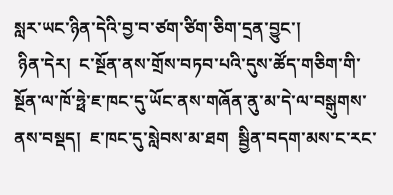སླར་ཡང་ཉིན་དེའི་བྱ་བ་ཙག་ཙིག་ཅིག་དྲན་བྱུང་།
 ཉིན་དེར།  ང་སྔོན་ནས་གྲོས་བཏབ་པའི་དུས་ཚོད་གཅིག་གི་སྔོན་ལ་ཁོ་ཧྥེ་ཇ་ཁང་དུ་ཡོང་ནས་གཞོན་ནུ་མ་དེ་ལ་བསྒུགས་ནས་བསྡད།  ཇ་ཁང་དུ་སླེབས་མ་ཐག  སྦྱིན་བདག་མས་ང་རང་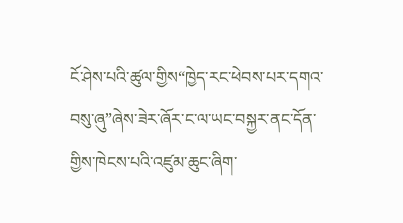ངོ་ཤེས་པའི་ཚུལ་གྱིས“ཁྱེད་རང་ཕེབས་པར་དགའ་བསུ་ཞུ”ཞེས་ཟེར་ཞོར་ང་ལ་ཡང་བསྐྱར་ནང་དོན་གྱིས་ཁེངས་པའི་འཛུམ་ཆུང་ཞིག་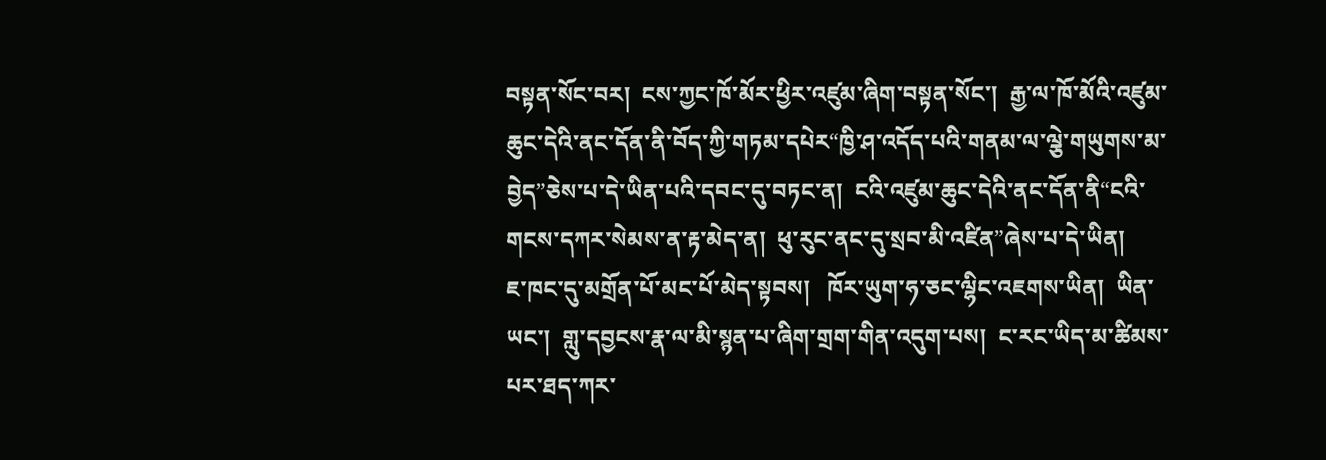བསྟན་སོང་བར།  ངས་ཀྱང་ཁོ་མོར་ཕྱིར་འཛུམ་ཞིག་བསྟན་སོང་།  རྒྱ་ལ་ཁོ་མོའི་འཛུམ་ཆུང་དེའི་ནང་དོན་ནི་བོད་ཀྱི་གཏམ་དཔེར“ཁྱི་ཤ་འདོད་པའི་གནམ་ལ་ལྕེ་གཡུགས་མ་བྱེད”ཅེས་པ་དེ་ཡིན་པའི་དབང་དུ་བཏང་ན།  ངའི་འཛུམ་ཆུང་དེའི་ནང་དོན་ནི“ངའི་གངས་དཀར་སེམས་ན་རྟ་མེད་ན།  ཕུ་རུང་ནང་དུ་སྲབ་མི་འཛིན”ཞེས་པ་དེ་ཡིན།
ཇ་ཁང་དུ་མགྲོན་པོ་མང་པོ་མེད་སྟབས།   ཁོར་ཡུག་ཧ་ཅང་ལྷིང་འཇགས་ཡིན།  ཡིན་ཡང་།  གླུ་དབྱངས་རྣ་ལ་མི་སྙན་པ་ཞིག་གྲག་གིན་འདུག་པས།  ང་རང་ཡིད་མ་ཚིམས་པར་ཐད་ཀར་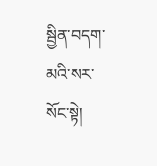སྦྱིན་བདག་མའི་སར་སོང་སྟེ།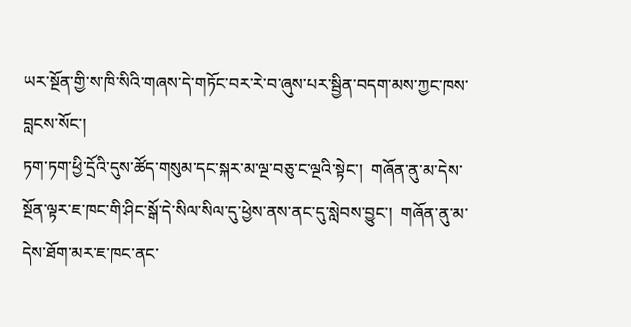ཡར་སྔོན་གྱི་ས་ཁི་སིའི་གཞས་དེ་གཏོང་བར་རེ་བ་ཞུས་པར་སྦྱིན་བདག་མས་ཀྱང་ཁས་བླངས་སོང་།
ཏག་ཏག་ཕྱི་དྲོའི་དུས་ཚོད་གསུམ་དང་སྐར་མ་ལྔ་བཅུ་ང་ལྔའི་སྟེང་།  གཞོན་ནུ་མ་དེས་སྔོན་ལྟར་ཇ་ཁང་གི་ཤིང་སྒོ་དེ་སིལ་སིལ་དུ་ཕྱེས་ནས་ནང་དུ་སླེབས་བྱུང་།  གཞོན་ནུ་མ་དེས་ཐོག་མར་ཇ་ཁང་ནང་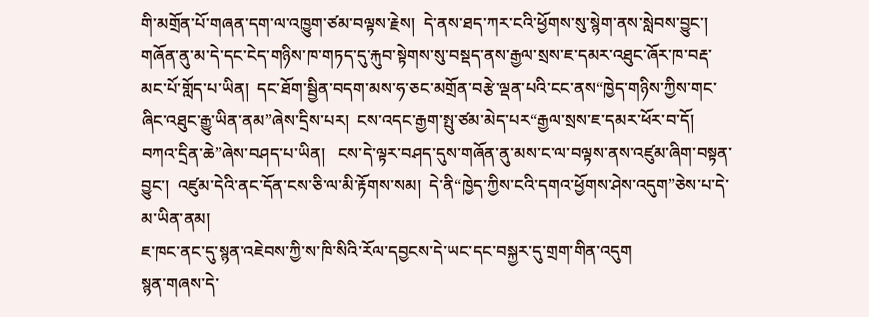གི་མགྲོན་པོ་གཞན་དག་ལ་འཁྱུག་ཙམ་བལྟས་རྗེས།  དེ་ནས་ཐད་ཀར་ངའི་ཕྱོགས་སུ་སྙེག་ནས་སླེབས་བྱུང་།
གཞོན་ནུ་མ་དེ་དང་ངེད་གཉིས་ཁ་གཏད་དུ་རྐུབ་སྟེགས་སུ་བསྡད་ནས་རྒྱལ་སྲས་ཇ་དམར་འཐུང་ཞོར་ཁ་བརྡ་མང་པོ་གློད་པ་ཡིན།  དང་ཐོག་སྦྱིན་བདག་མས་ཧ་ཅང་མགྲོན་བརྩེ་ལྡན་པའི་ངང་ནས“ཁྱེད་གཉིས་ཀྱིས་གང་ཞིང་འཐུང་རྒྱུ་ཡིན་ནམ”ཞེས་དྲིས་པར།  ངས་འདང་རྒྱག་སྤུ་ཙམ་མེད་པར“རྒྱལ་སྲས་ཇ་དམར་ཕོར་བ་དོ།  བཀའ་དྲིན་ཆེ”ཞེས་བཤད་པ་ཡིན།   ངས་དེ་ལྟར་བཤད་དུས་གཞོན་ནུ་མས་ང་ལ་བལྟས་ནས་འཛུམ་ཞིག་བསྟན་བྱུང་།  འཛུམ་དེའི་ནང་དོན་ངས་ཅི་ལ་མི་རྟོགས་སམ།  དེ་ནི“ཁྱེད་ཀྱིས་ངའི་དགའ་ཕྱོགས་ཤེས་འདུག”ཅེས་པ་དེ་མ་ཡིན་ནམ།
ཇ་ཁང་ནང་དུ་སྙན་འཇེབས་ཀྱི་ས་ཁི་སིའི་རོལ་དབྱངས་དེ་ཡང་དང་བསྐྱར་དུ་གྲག་གིན་འདུག
སྙན་གཞས་དེ་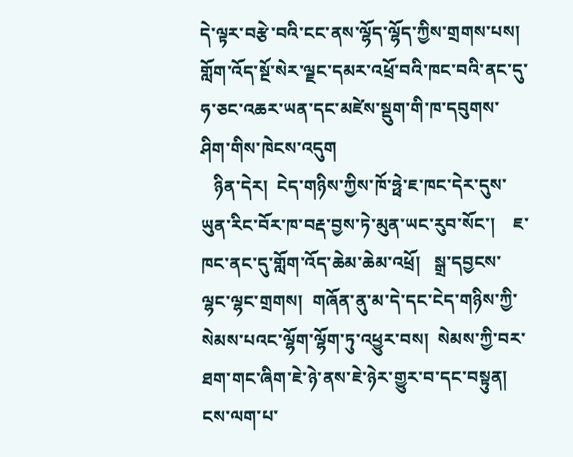དེ་ལྟར་བརྩེ་བའི་ངང་ནས་ལྷོད་ལྷོད་ཀྱིས་གྲགས་པས།  གློག་འོད་སྔོ་སེར་ལྗང་དམར་འཕྲོ་བའི་ཁང་བའི་ནང་དུ་ཧ་ཅང་འཆར་ཡན་དང་མཛེས་སྡུག་གི་ཁ་དབུགས་ཤིག་གིས་ཁེངས་འདུག
   ཉིན་དེར།  ངེད་གཉིས་ཀྱིས་ཁོ་ཧྥེ་ཇ་ཁང་དེར་དུས་ཡུན་རིང་བོར་ཁ་བརྡ་བྱས་ཏེ་མུན་ཡང་རུབ་སོང་།    ཇ་ཁང་ནང་དུ་གློག་འོད་ཆེམ་ཆེམ་འཕྲོ།   སྒྲ་དབྱངས་ལྷང་ལྷང་གྲགས།  གཞོན་ནུ་མ་དེ་དང་ངེད་གཉིས་ཀྱི་སེམས་པའང་ལྷོག་ལྷོག་ཏུ་འཕྱུར་བས།  སེམས་ཀྱི་བར་ཐག་གང་ཞིག་ཇེ་ཉེ་ནས་ཇེ་ཉེར་གྱུར་བ་དང་བསྟུན།  ངས་ལག་པ་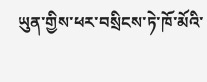ཡུན་གྱིས་ཕར་བསྲིངས་ཏེ་ཁོ་མོའི་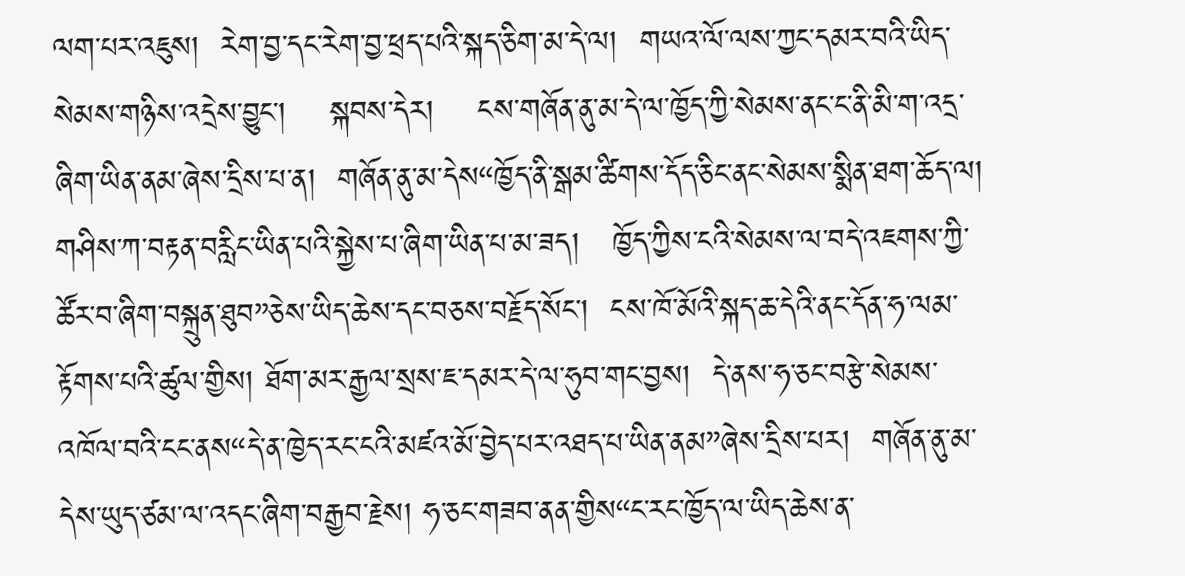ལག་པར་འཇུས།  རེག་བྱ་དང་རེག་བྱ་ཕྲད་པའི་སྐད་ཅིག་མ་དེ་ལ།  གཡའ་ལོ་ལས་ཀྱང་དམར་བའི་ཡིད་སེམས་གཉིས་འདྲེས་བྱུང་།    སྐབས་དེར།    ངས་གཞོན་ནུ་མ་དེ་ལ་ཁྱོད་ཀྱི་སེམས་ནང་ང་ནི་མི་ག་འདྲ་ཞིག་ཡིན་ནམ་ཞེས་དྲིས་པ་ན།  གཞོན་ནུ་མ་དེས“ཁྱོད་ནི་སྒམ་ཚིགས་དོད་ཅིང་ནང་སེམས་སྨིན་ཐག་ཆོད་ལ།  གཤིས་ཀ་བརྟན་བརླིང་ཡིན་པའི་སྐྱེས་པ་ཞིག་ཡིན་པ་མ་ཟད།   ཁྱོད་ཀྱིས་ངའི་སེམས་ལ་བདེ་འཇགས་ཀྱི་ཚོར་བ་ཞིག་བསྐྲུན་ཐུབ”ཅེས་ཡིད་ཆེས་དང་བཅས་བརྗོད་སོང་།  ངས་ཁོ་མོའི་སྐད་ཆ་དེའི་ནང་དོན་ཧ་ལམ་རྟོགས་པའི་ཚུལ་གྱིས། ཐོག་མར་རྒྱལ་སྲས་ཇ་དམར་དེ་ལ་ཧུབ་གང་བྱས།  དེ་ནས་ཧ་ཅང་བརྩེ་སེམས་འཁོལ་བའི་ངང་ནས“དེ་ན་ཁྱེད་རང་ངའི་མཛའ་མོ་བྱེད་པར་འཐད་པ་ཡིན་ནམ”ཞེས་དྲིས་པར།  གཞོན་ནུ་མ་དེས་ཡུད་ཙམ་ལ་འདང་ཞིག་བརྒྱབ་རྗེས། ཧ་ཅང་གཟབ་ནན་གྱིས“ང་རང་ཁྱོད་ལ་ཡིད་ཆེས་ན་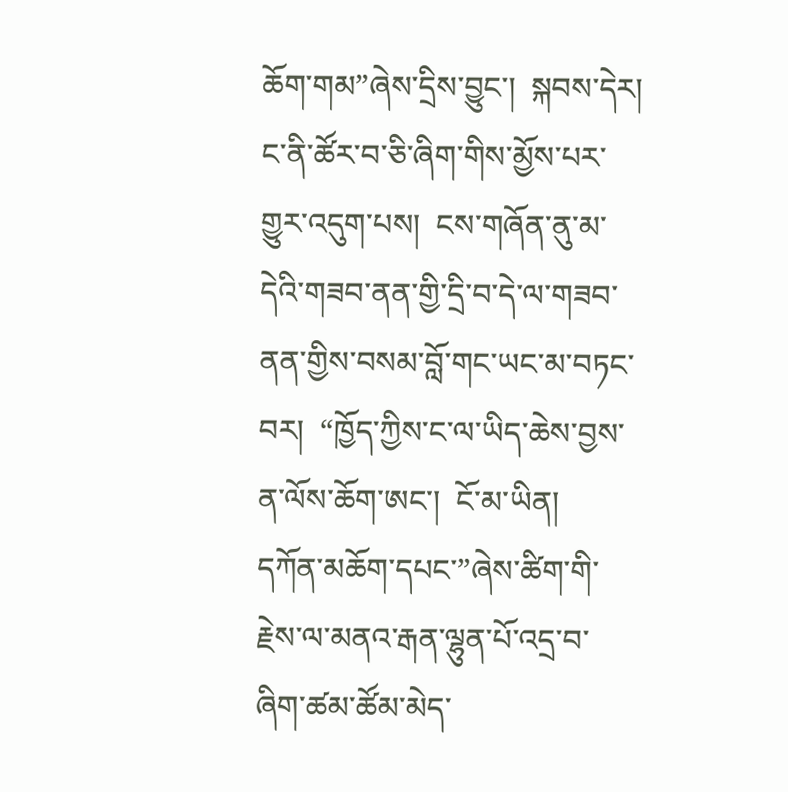ཆོག་གམ”ཞེས་དྲིས་བྱུང་།  སྐབས་དེར།  ང་ནི་ཚོར་བ་ཅི་ཞིག་གིས་མྱོས་པར་གྱུར་འདུག་པས།  ངས་གཞོན་ནུ་མ་དེའི་གཟབ་ནན་གྱི་དྲི་བ་དེ་ལ་གཟབ་ནན་གྱིས་བསམ་བློ་གང་ཡང་མ་བཏང་བར།  “ཁྱོད་ཀྱིས་ང་ལ་ཡིད་ཆེས་བྱས་ན་ལོས་ཆོག་ཨང་།  ངོ་མ་ཡིན།    དཀོན་མཆོག་དཔང་”ཞེས་ཚིག་གི་རྗེས་ལ་མནའ་རྒན་ལྷུན་པོ་འདྲ་བ་ཞིག་ཚམ་ཚོམ་མེད་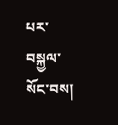པར་བསྐྱལ་སོང་བས།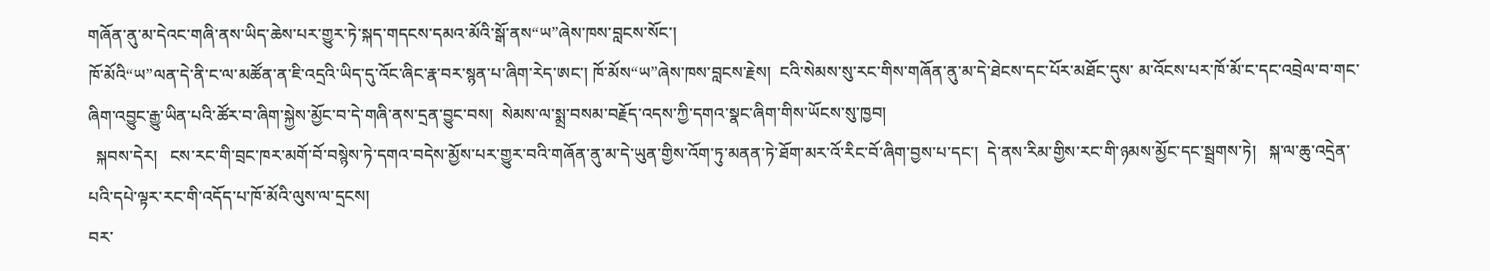གཞོན་ནུ་མ་དེའང་གཞི་ནས་ཡིད་ཆེས་པར་གྱུར་ཏེ་སྐད་གདངས་དམའ་མོའི་སྒོ་ནས“ཡ”ཞེས་ཁས་བླངས་སོང་།
ཁོ་མོའི“ཡ”ལན་དེ་ནི་ང་ལ་མཚོན་ན་ཇི་འདྲའི་ཡིད་དུ་འོང་ཞིང་རྣ་བར་སྙན་པ་ཞིག་རེད་ཨང་། ཁོ་མོས“ཡ”ཞེས་ཁས་བླངས་རྗེས།  ངའི་སེམས་སུ་རང་གིས་གཞོན་ནུ་མ་དེ་ཐེངས་དང་པོར་མཐོང་དུས་ མ་འོངས་པར་ཁོ་མོ་ང་དང་འབྲེལ་བ་གང་ཞིག་འབྱུང་རྒྱུ་ཡིན་པའི་ཚོར་བ་ཞིག་སྐྱེས་མྱོང་བ་དེ་གཞི་ནས་དྲན་བྱུང་བས།  སེམས་ལ་སྨྲ་བསམ་བརྗོད་འདས་ཀྱི་དགའ་སྣང་ཞིག་གིས་ཡོངས་སུ་ཁྱབ།
  སྐབས་དེར།   ངས་རང་གི་བྲང་ཁར་མགོ་བོ་བསྙེས་ཏེ་དགའ་བདེས་མྱོས་པར་གྱུར་བའི་གཞོན་ནུ་མ་དེ་ཡུན་གྱིས་འོག་ཏུ་མནན་ཏེ་ཐོག་མར་འོ་རིང་བོ་ཞིག་བྱས་པ་དང་།  དེ་ནས་རིམ་གྱིས་རང་གི་ཉམས་མྱོང་དང་སྦྲགས་ཏེ།   སྐ་ལ་ཆུ་འདྲེན་པའི་དཔེ་ལྟར་རང་གི་འདོད་པ་ཁོ་མོའི་ལུས་ལ་དྲངས།
བར་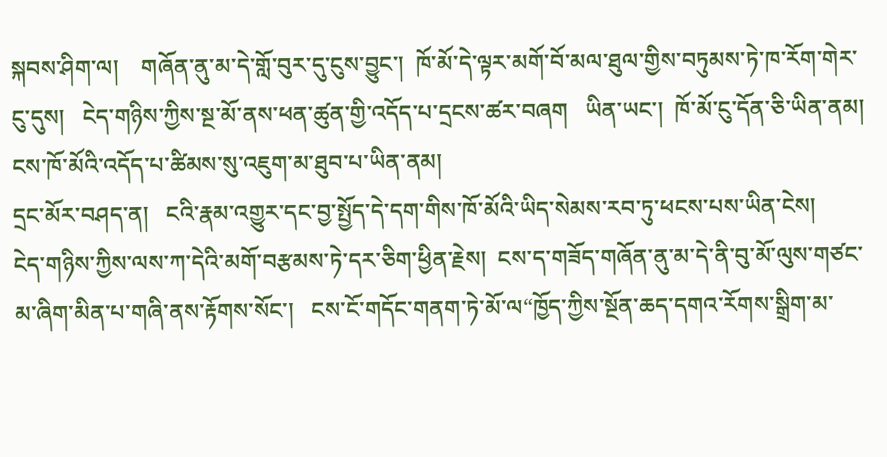སྐབས་ཤིག་ལ།    གཞོན་ནུ་མ་དེ་གློ་བུར་དུ་ངུས་བྱུང་།  ཁོ་མོ་དེ་ལྟར་མགོ་བོ་མལ་ཐུལ་གྱིས་བཏུམས་ཏེ་ཁ་རོག་གེར་ངུ་དུས།   ངེད་གཉིས་ཀྱིས་སྔ་མོ་ནས་ཕན་ཚུན་གྱི་འདོད་པ་དྲངས་ཚར་བཞག   ཡིན་ཡང་།  ཁོ་མོ་ངུ་དོན་ཅི་ཡིན་ནམ།   ངས་ཁོ་མོའི་འདོད་པ་ཚིམས་སུ་འཇུག་མ་ཐུབ་པ་ཡིན་ནམ།
དྲང་མོར་བཤད་ན།   ངའི་རྣམ་འགྱུར་དང་བྱ་སྤྱོད་དེ་དག་གིས་ཁོ་མོའི་ཡིད་སེམས་རབ་ཏུ་ཕངས་པས་ཡིན་ངེས།
ངེད་གཉིས་ཀྱིས་ལས་ཀ་དེའི་མགོ་བརྩམས་ཏེ་དར་ཅིག་ཕྱིན་རྗེས།  ངས་ད་གཟོད་གཞོན་ནུ་མ་དེ་ནི་བུ་མོ་ལུས་གཙང་མ་ཞིག་མིན་པ་གཞི་ནས་རྟོགས་སོང་།   ངས་ངོ་གདོང་གནག་ཏེ་མོ་ལ“ཁྱོད་ཀྱིས་སྔོན་ཆད་དགའ་རོགས་སྒྲིག་མ་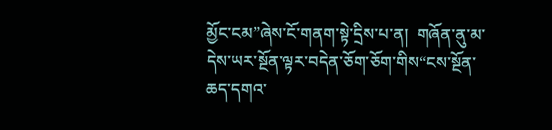མྱོང་ངམ”ཞེས་ངོ་གནག་སྟེ་དྲིས་པ་ན།  གཞོན་ནུ་མ་དེས་ཡར་སྔོན་ལྟར་བདེན་ཅོག་ཅོག་གིས“ངས་སྔོན་ཆད་དགའ་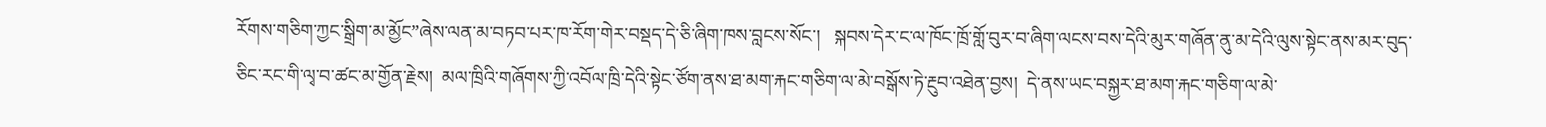རོགས་གཅིག་ཀྱང་སྒྲིག་མ་མྱོང”ཞེས་ལན་མ་བཏབ་པར་ཁ་རོག་གེར་བསྡད་དེ་ཅི་ཞིག་ཁས་བླངས་སོང་།   སྐབས་དེར་ང་ལ་ཁོང་ཁྲོ་གློ་བུར་བ་ཞིག་ལངས་བས་དེའི་མུར་གཞོན་ནུ་མ་དེའི་ལུས་སྟེང་ནས་མར་བུད་ཅིང་རང་གི་ལྭ་བ་ཚང་མ་གྱོན་རྗེས།  མལ་ཁྲིའི་གཞོགས་ཀྱི་འབོལ་ཁྲི་དེའི་སྟེང་ཙོག་ནས་ཐ་མག་རྐང་གཅིག་ལ་མེ་བསྒོས་ཏེ་རྔུབ་འཐེན་བྱས།  དེ་ནས་ཡང་བསྐྱར་ཐ་མག་རྐང་གཅིག་ལ་མེ་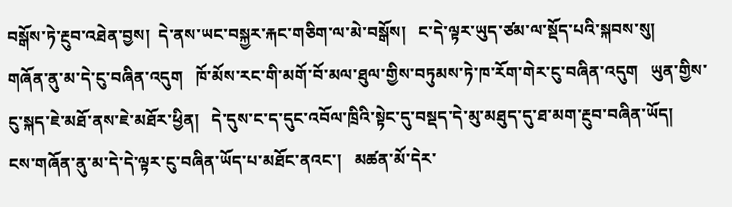བསྒོས་ཏེ་རྔུབ་འཐེན་བྱས།  དེ་ནས་ཡང་བསྐྱར་རྐང་གཅིག་ལ་མེ་བསྒོས།   ང་དེ་ལྟར་ཡུད་ཙམ་ལ་སྡོད་པའི་སྐབས་སུ།   གཞོན་ནུ་མ་དེ་ངུ་བཞིན་འདུག   ཁོ་མོས་རང་གི་མགོ་བོ་མལ་ཐུལ་གྱིས་བཏུམས་ཏེ་ཁ་རོག་གེར་ངུ་བཞིན་འདུག   ཡུན་གྱིས་ངུ་སྐད་ཇེ་མཐོ་ནས་ཇེ་མཐོར་ཕྱིན།   དེ་དུས་ང་ད་དུང་འབོལ་ཁྲིའི་སྟེང་དུ་བསྡད་དེ་མུ་མཐུད་དུ་ཐ་མག་རྔུབ་བཞིན་ཡོད།  ངས་གཞོན་ནུ་མ་དེ་དེ་ལྟར་ངུ་བཞིན་ཡོད་པ་མཐོང་ནའང་།   མཚན་མོ་དེར་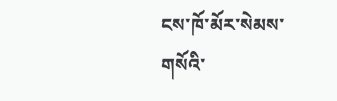ངས་ཁོ་མོར་སེམས་གསོའི་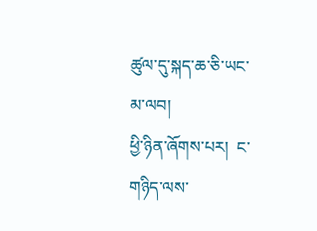ཚུལ་དུ་སྐད་ཆ་ཅི་ཡང་མ་ལབ།
ཕྱི་ཉིན་ཞོགས་པར།  ང་གཉིད་ལས་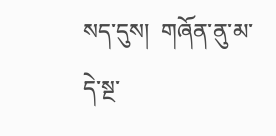སད་དུས།  གཞོན་ནུ་མ་དེ་སྔ་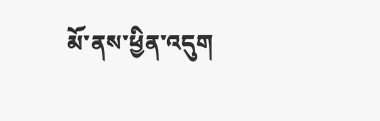མོ་ནས་ཕྱིན་འདུག